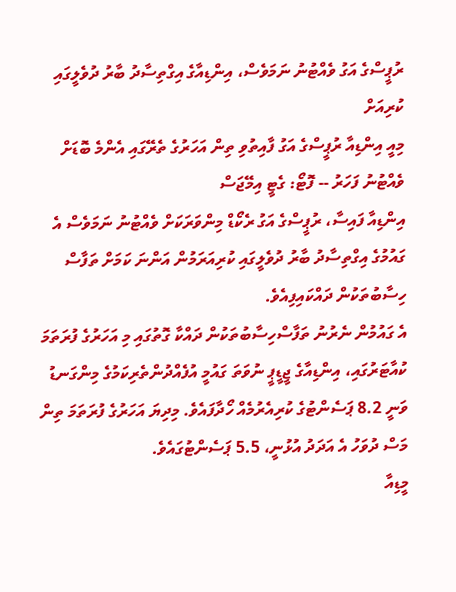ރުޕީސްގެ އަގު ވެއްޓުނު ނަމަވެސް، އިންޑިއާގެ އިގްތިސާދު ބާރު ދުވެލީގައި ކުރިއަށް
މިއީ އިންޑިއާ ރުޕީސްގެ އަގު ފާއިތުވި ތިން އަހަރުގެ ތެރޭގައި އެންމެ ބޮޑަށް ވެއްޓުނު ފަހަރު -- ފޮޓޯ: ގެޓީ އިމޭޖަސް
އިންޑިއާ ފައިސާ، ރުޕީސްގެ އަގު ރެކޯޑް މިންވަރަކަށް ވެއްޓުނު ނަމަވެސް އެ ގައުމުގެ އިގްތިސާދު ބާރު ދުވެލީގައި ކުރިއަރަމުން އަންނަ ކަމަށް ތަފާސް ހިސާބުތަކުން ދައްކައިފިއެވެ.
އެ ގައުމުން ނެރުނު ތަފާސްހިސާބުތަކުން ދައްކާ ގޮތުގައި މި އަހަރުގެ ފުރަތަމަ ކުއާޓަރުގައި، އިންޑިއާގެ ޖީޑީޕީ ނުވަތަ ގައުމީ އުފެއްދުންތެރިކަމުގެ މިންގަނޑު ވަނީ 8.2 ޕަސެންޓުގެ ކުރިއެރުމެއް ހޯދާފައެވެ. މިދިޔަ އަހަރުގެ ފުރަތަމަ ތިން މަސް ދުވަހު އެ އަދަދު އުޅުނީ، 5.5 ޕަސެންޓުގައެވެ.
މީޑިއާ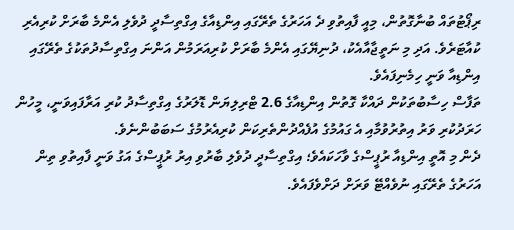ރިޕޯޓުތައް ބުނާގޮތުން، މިއީ ފާއިތުވި ދެ އަހަރުގެ ތެރޭގައި އިންޑިއާގެ އިގްތިސާދީ ދުވެލި އެންމެ ބާރަށް ކުރިއެރި ކުއާޓަރެވެ. އަދި މި ނަތީޖާއާއެކު، ދުނިޔޭގައި އެންމެ ބާރަށް ކުރިއަރަމުން އަންނަ އިގްތިސާދުތަކުގެ ތެރޭގައި އިންޑިއާ ވަނީ ހިމެނިފައެވެ.
ތަފާސް ހިސާބުތަކުން ދައްކާ ގޮތުން އިންޑިއާގެ 2.6 ޓްރިލިޔަން ޑޮލަރުގެ އިގްތިސާދު ކުރި އަރާފައިވަނީ، މީހުން ހަރަދުކުރި ވަރު އިތުރުވުމާއި އެ ގައުމުގެ އުފެއްދުންތެރިކަން ކުރިއެރުމުގެ ސަބަބުންނެވެ.
ދެން މި އޮތީ އިންޑިއާ ރުޕީސްގެ ވާހަކައެވެ؛ އިގްތިސާދީ ދުވެލި ބާރުވި އިރު ރުޕީސްގެ އަގު ވަނީ ފާއިތުވި ތިން އަހަރުގެ ތެރޭގައި ނުވެއްޓޭ ވަރަށް ދަށްވެފައެވެ.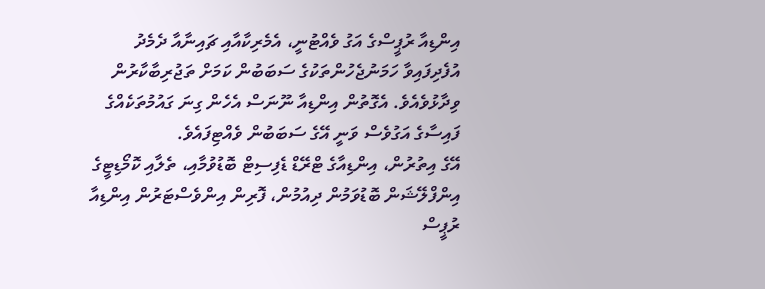އިންޑިއާ ރުޕީސްގެ އަގު ވެއްޓުނީ، އެމެރިކާއާއި ޗައިނާއާ ދެމެދު އުފެދިފައިވާ ހަމަނުޖެހުންތަކުގެ ސަބަބުން ކަމަށް ތަޖުރިބާކާރުން ވިދާޅުވެއެވެ. އެގޮތުން އިންޑިއާ ނޫނަސް އެހެން ގިނަ ގައުމުތަކެއްގެ ފައިސާގެ އަގުވެސް ވަނީ އޭގެ ސަބަބުން ވެއްޓިފައެވެ.
އޭގެ އިތުރުން، އިންޑިއާގެ ޓްރޭޑް ޑެފިސިޓް ބޮޑުވުމާއި، ތެލާއި ކޮމޯޑިޓީގެ އިންފްލޭޝަން ބޮޑުވަމުން ދިއުމުން، ފޮރިން އިންވެސްޓަރުން އިންޑިއާ ރުޕީސް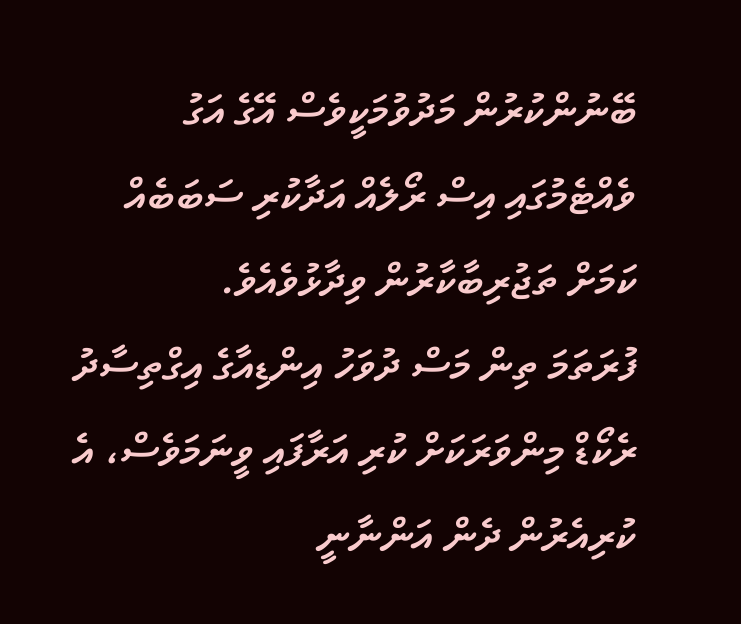ބޭނުންކުރުން މަދުވުމަކީވެސް އޭގެ އަގު ވެއްޓެމުގައި އިސް ރޯލެއް އަދާކުރި ސަބަބެއް ކަމަށް ތަޖުރިބާކާރުން ވިދާޅުވެއެވެ.
ފުރަތަމަ ތިން މަސް ދުވަހު އިންޑިއާގެ އިގްތިސާދު ރެކޯޑް މިންވަރަކަށް ކުރި އަރާފައި ވީނަމަވެސް، އެ ކުރިއެރުން ދެން އަންނާނީ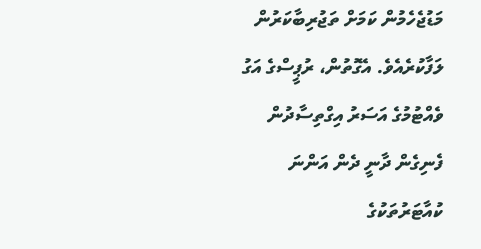މަޑުޖެހެމުން ކަމަށް ތަޖުރިބާކަރުން ލަފާކުރެއެވެ. އެގޮތުން، ރުޕީސްގެ އަގު ވެއްޓުމުގެ އަސަރު އިގްތިސާދުން ފެނިގެން ދާނީ ދެން އަންނަ ކުއާޓަރުތަކުގެ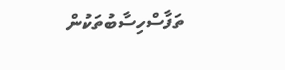ތަފާސްހިސާބުތަކުން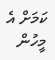ކަމަށް އެ މީހުން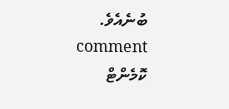ބުނެއެވެ.
comment ކޮމެންޓް